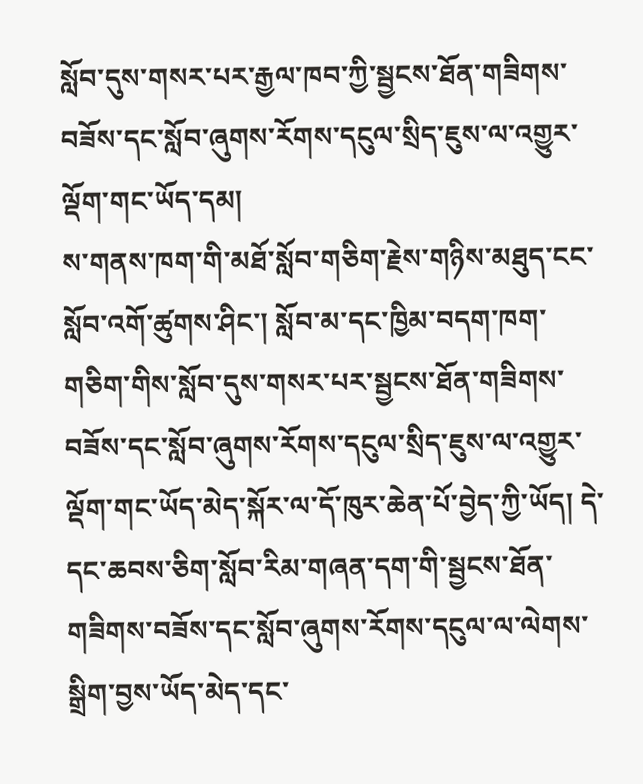སློབ་དུས་གསར་པར་རྒྱལ་ཁབ་ཀྱི་སྦྱངས་ཐོན་གཟིགས་བཟོས་དང་སློབ་ཞུགས་རོགས་དངུལ་སྲིད་ཇུས་ལ་འགྱུར་ལྡོག་གང་ཡོད་དམ།
ས་གནས་ཁག་གི་མཐོ་སློབ་གཅིག་རྗེས་གཉིས་མཐུད་ངང་སློབ་འགོ་ཚུགས་ཤིང་། སློབ་མ་དང་ཁྱིམ་བདག་ཁག་གཅིག་གིས་སློབ་དུས་གསར་པར་སྦྱངས་ཐོན་གཟིགས་བཟོས་དང་སློབ་ཞུགས་རོགས་དངུལ་སྲིད་ཇུས་ལ་འགྱུར་ལྡོག་གང་ཡོད་མེད་སྐོར་ལ་དོ་ཁུར་ཆེན་པོ་བྱེད་ཀྱི་ཡོད། དེ་དང་ཆབས་ཅིག་སློབ་རིམ་གཞན་དག་གི་སྦྱངས་ཐོན་གཟིགས་བཟོས་དང་སློབ་ཞུགས་རོགས་དངུལ་ལ་ལེགས་སྒྲིག་བྱས་ཡོད་མེད་དང་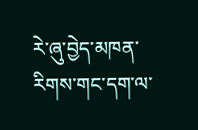རེ་ཞུ་བྱེད་མཁན་རིགས་གང་དག་ལ་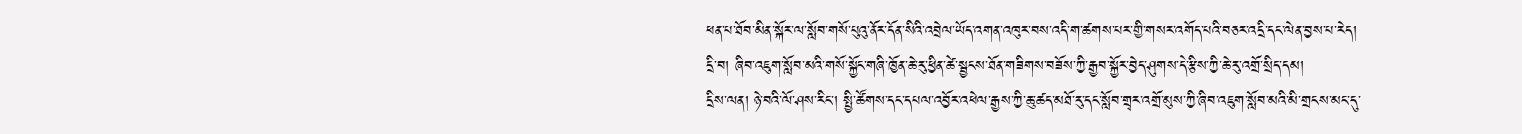ཕན་པ་ཐོབ་མིན་སྐོར་ལ་སློབ་གསོ་པུའུ་ནོར་དོན་སིའི་འབྲེལ་ཡོད་འགན་འཁུར་བས་འདི་ག་ཚགས་པར་གྱི་གསར་འགོད་པའི་བཅར་འདྲི་དང་ལེན་བྱས་པ་རེད།
དྲི་བ། ཞིབ་འཇུག་སློབ་མའི་གསོ་སྐྱོང་གཞི་ཁྱོན་ཆེ་རུ་ཕྱིན་ཚེ་སྦྱངས་ཐོན་གཟིགས་བཟོས་ཀྱི་རྒྱབ་སྐྱོར་བྱེད་ཤུགས་དེ་རྩིས་ཀྱི་ཆེ་རུ་འགྲོ་སྲིད་དམ།
དྲིས་ལན། ཉེ་བའི་ལོ་ཤས་རིང་། སྤྱི་ཚོགས་དང་དཔལ་འབྱོར་འཕེལ་རྒྱས་ཀྱི་ཆུ་ཚད་མཐོ་རུ་དང་སློབ་གྲྭར་འགྲོ་མུས་ཀྱི་ཞིབ་འཇུག་སློབ་མའི་མི་གྲངས་མང་དུ་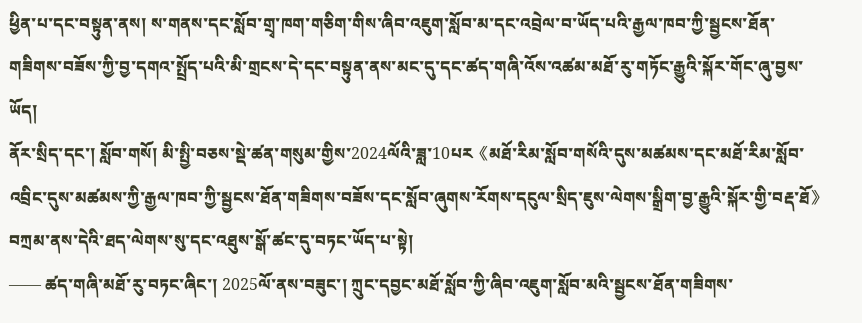ཕྱིན་པ་དང་བསྟུན་ནས། ས་གནས་དང་སློབ་གྲྭ་ཁག་གཅིག་གིས་ཞིབ་འཇུག་སློབ་མ་དང་འབྲེལ་བ་ཡོད་པའི་རྒྱལ་ཁབ་ཀྱི་སྦྱངས་ཐོན་གཟིགས་བཟོས་ཀྱི་བྱ་དགའ་སྤྲོད་པའི་མི་གྲངས་དེ་དང་བསྟུན་ནས་མང་དུ་དང་ཚད་གཞི་འོས་འཚམ་མཐོ་རུ་གཏོང་རྒྱུའི་སྐོར་གོང་ཞུ་བྱས་ཡོད།
ནོར་སྲིད་དང་། སློབ་གསོ། མི་སྤྱི་བཅས་སྡེ་ཚན་གསུམ་གྱིས་2024ལོའི་ཟླ་10པར《མཐོ་རིམ་སློབ་གསོའི་དུས་མཚམས་དང་མཐོ་རིམ་སློབ་འབྲིང་དུས་མཚམས་ཀྱི་རྒྱལ་ཁབ་ཀྱི་སྦྱངས་ཐོན་གཟིགས་བཟོས་དང་སློབ་ཞུགས་རོགས་དངུལ་སྲིད་ཇུས་ལེགས་སྒྲིག་བྱ་རྒྱུའི་སྐོར་གྱི་བརྡ་ཐོ》བཀྲམ་ནས་དེའི་ཐད་ལེགས་སུ་དང་འཐུས་སྒོ་ཚང་དུ་བཏང་ཡོད་པ་སྟེ།
—— ཚད་གཞི་མཐོ་རུ་བཏང་ཞིང་། 2025ལོ་ནས་བཟུང་། ཀྲུང་དབྱང་མཐོ་སློབ་ཀྱི་ཞིབ་འཇུག་སློབ་མའི་སྦྱངས་ཐོན་གཟིགས་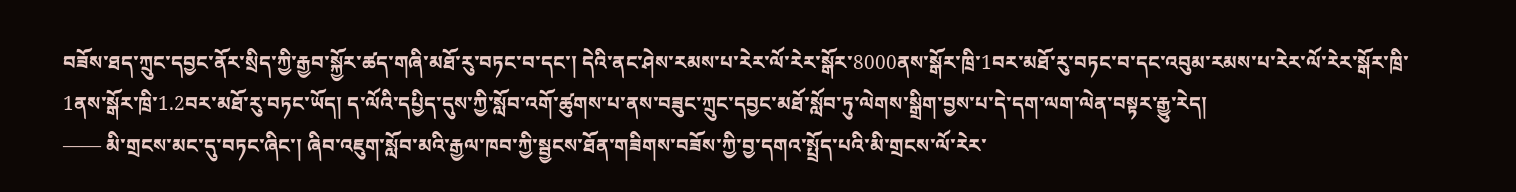བཟོས་ཐད་ཀྲུང་དབྱང་ནོར་སྲིད་ཀྱི་རྒྱབ་སྐྱོར་ཚད་གཞི་མཐོ་རུ་བཏང་བ་དང་། དེའི་ནང་ཤེས་རམས་པ་རེར་ལོ་རེར་སྒོར་8000ནས་སྒོར་ཁྲི་1བར་མཐོ་རུ་བཏང་བ་དང་འབུམ་རམས་པ་རེར་ལོ་རེར་སྒོར་ཁྲི་1ནས་སྒོར་ཁྲི་1.2བར་མཐོ་རུ་བཏང་ཡོད། ད་ལོའི་དཔྱིད་དུས་ཀྱི་སློབ་འགོ་ཚུགས་པ་ནས་བཟུང་ཀྲུང་དབྱང་མཐོ་སློབ་ཏུ་ལེགས་སྒྲིག་བྱས་པ་དེ་དག་ལག་ལེན་བསྟར་རྒྱུ་རེད།
—— མི་གྲངས་མང་དུ་བཏང་ཞིང་། ཞིབ་འཇུག་སློབ་མའི་རྒྱལ་ཁབ་ཀྱི་སྦྱངས་ཐོན་གཟིགས་བཟོས་ཀྱི་བྱ་དགའ་སྤྲོད་པའི་མི་གྲངས་ལོ་རེར་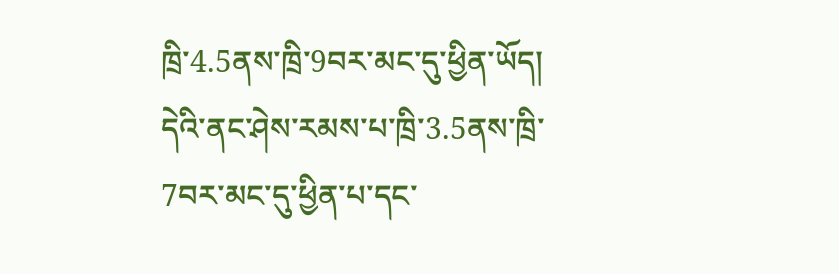ཁྲི་4.5ནས་ཁྲི་9བར་མང་དུ་ཕྱིན་ཡོད། དེའི་ནང་ཤེས་རམས་པ་ཁྲི་3.5ནས་ཁྲི་7བར་མང་དུ་ཕྱིན་པ་དང་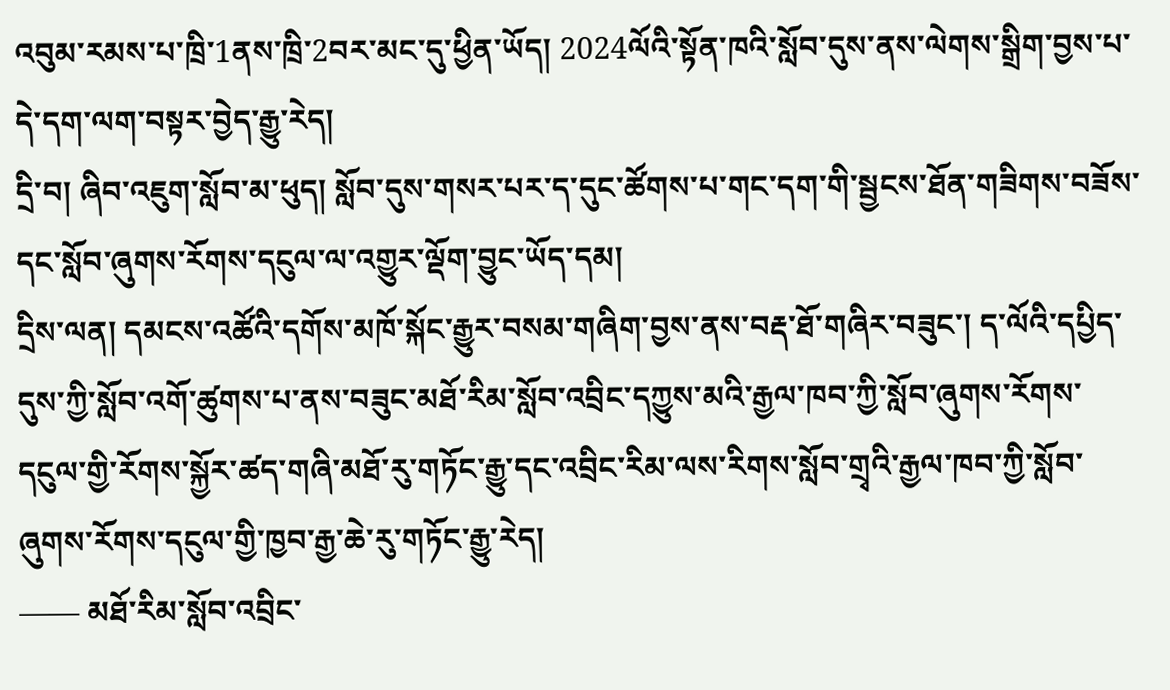འབུམ་རམས་པ་ཁྲི་1ནས་ཁྲི་2བར་མང་དུ་ཕྱིན་ཡོད། 2024ལོའི་སྟོན་ཁའི་སློབ་དུས་ནས་ལེགས་སྒྲིག་བྱས་པ་དེ་དག་ལག་བསྟར་བྱེད་རྒྱུ་རེད།
དྲི་བ། ཞིབ་འཇུག་སློབ་མ་ཕུད། སློབ་དུས་གསར་པར་ད་དུང་ཚོགས་པ་གང་དག་གི་སྦྱངས་ཐོན་གཟིགས་བཟོས་དང་སློབ་ཞུགས་རོགས་དངུལ་ལ་འགྱུར་ལྡོག་བྱུང་ཡོད་དམ།
དྲིས་ལན། དམངས་འཚོའི་དགོས་མཁོ་སྐོང་རྒྱུར་བསམ་གཞིག་བྱས་ནས་བརྡ་ཐོ་གཞིར་བཟུང་། ད་ལོའི་དཔྱིད་དུས་ཀྱི་སློབ་འགོ་ཚུགས་པ་ནས་བཟུང་མཐོ་རིམ་སློབ་འབྲིང་དཀྱུས་མའི་རྒྱལ་ཁབ་ཀྱི་སློབ་ཞུགས་རོགས་དངུལ་གྱི་རོགས་སྐྱོར་ཚད་གཞི་མཐོ་རུ་གཏོང་རྒྱུ་དང་འབྲིང་རིམ་ལས་རིགས་སློབ་གྲྭའི་རྒྱལ་ཁབ་ཀྱི་སློབ་ཞུགས་རོགས་དངུལ་གྱི་ཁྱབ་རྒྱ་ཆེ་རུ་གཏོང་རྒྱུ་རེད།
—— མཐོ་རིམ་སློབ་འབྲིང་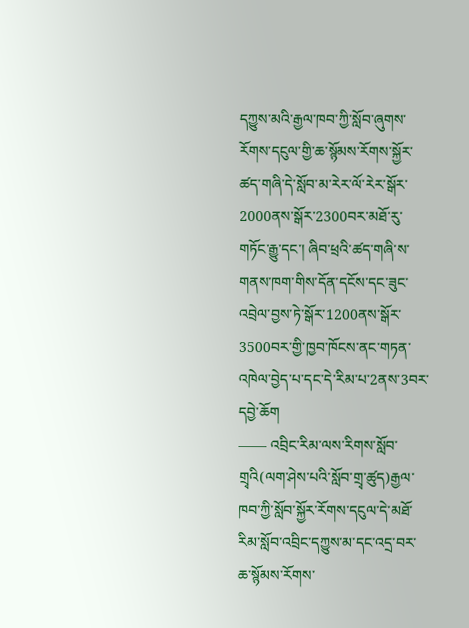དཀྱུས་མའི་རྒྱལ་ཁབ་ཀྱི་སློབ་ཞུགས་རོགས་དངུལ་གྱི་ཆ་སྙོམས་རོགས་སྐྱོར་ཚད་གཞི་དེ་སློབ་མ་རེར་ལོ་རེར་སྒོར་2000ནས་སྒོར་2300བར་མཐོ་རུ་གཏོང་རྒྱུ་དང་། ཞིབ་ཕྲའི་ཚད་གཞི་ས་གནས་ཁག་གིས་དོན་དངོས་དང་ཟུང་འབྲེལ་བྱས་ཏེ་སྒོར་1200ནས་སྒོར་3500བར་གྱི་ཁྱབ་ཁོངས་ནང་གཏན་འཁེལ་བྱེད་པ་དང་དེ་རིམ་པ་2ནས་3བར་དབྱེ་ཆོག
—— འབྲིང་རིམ་ལས་རིགས་སློབ་གྲྭའི(ལག་ཤེས་པའི་སློབ་གྲྭ་ཚུད)རྒྱལ་ཁབ་ཀྱི་སློབ་སྐྱོར་རོགས་དངུལ་དེ་མཐོ་རིམ་སློབ་འབྲིང་དཀྱུས་མ་དང་འདྲ་བར་ཆ་སྙོམས་རོགས་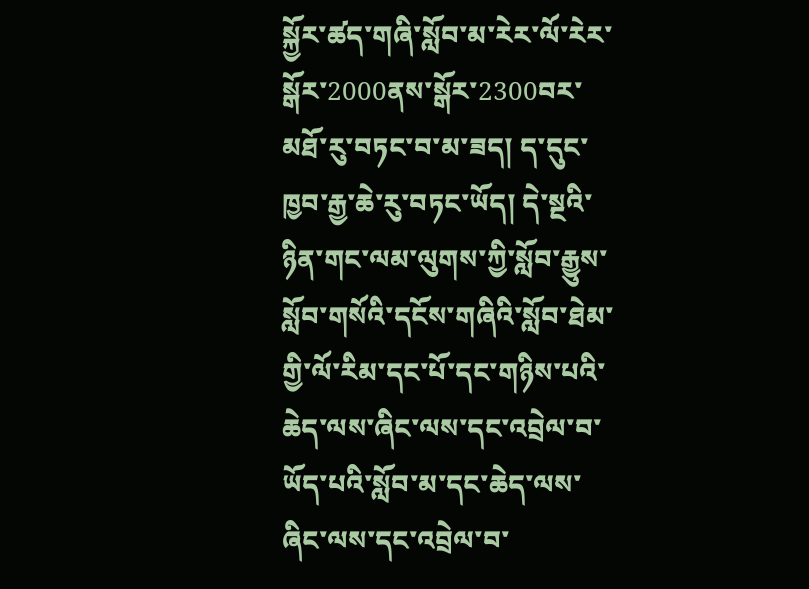སྐྱོར་ཚད་གཞི་སློབ་མ་རེར་ལོ་རེར་སྒོར་2000ནས་སྒོར་2300བར་མཐོ་རུ་བཏང་བ་མ་ཟད། ད་དུང་ཁྱབ་རྒྱ་ཆེ་རུ་བཏང་ཡོད། དེ་སྔའི་ཉིན་གང་ལམ་ལུགས་ཀྱི་སློབ་རྒྱུས་སློབ་གསོའི་དངོས་གཞིའི་སློབ་ཐེམ་གྱི་ལོ་རིམ་དང་པོ་དང་གཉིས་པའི་ཆེད་ལས་ཞིང་ལས་དང་འབྲེལ་བ་ཡོད་པའི་སློབ་མ་དང་ཆེད་ལས་ཞིང་ལས་དང་འབྲེལ་བ་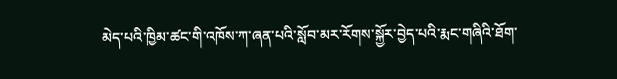མེད་པའི་ཁྱིམ་ཚང་གི་འཁོས་ཀ་ཞན་པའི་སློབ་མར་རོགས་སྐྱོར་བྱེད་པའི་རྨང་གཞིའི་ཐོག་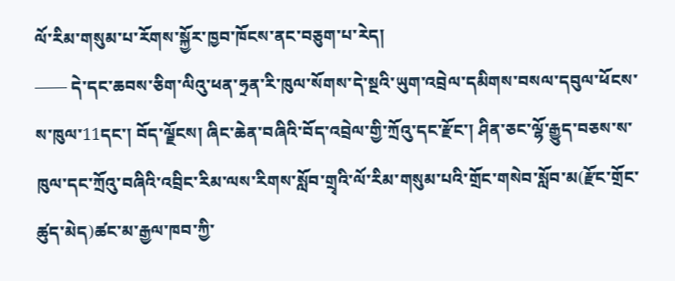ལོ་རིམ་གསུམ་པ་རོགས་སྐྱོར་ཁྱབ་ཁོངས་ནང་བཅུག་པ་རེད།
—— དེ་དང་ཆབས་ཅིག་ལིའུ་ཕན་ཧྲན་རི་ཁུལ་སོགས་དེ་སྔའི་ཡུག་འབྲེལ་དམིགས་བསལ་དབུལ་ཕོངས་ས་ཁུལ་11དང་། བོད་ལྗོངས། ཞིང་ཆེན་བཞིའི་བོད་འབྲེལ་གྱི་ཀྲོའུ་དང་རྫོང་། ཤིན་ཅང་ལྷོ་རྒྱུད་བཅས་ས་ཁུལ་དང་ཀྲོའུ་བཞིའི་འབྲིང་རིམ་ལས་རིགས་སློབ་གྲྭའི་ལོ་རིམ་གསུམ་པའི་གྲོང་གསེབ་སློབ་མ(རྫོང་གྲོང་ཚུད་མེད)ཚང་མ་རྒྱལ་ཁབ་ཀྱི་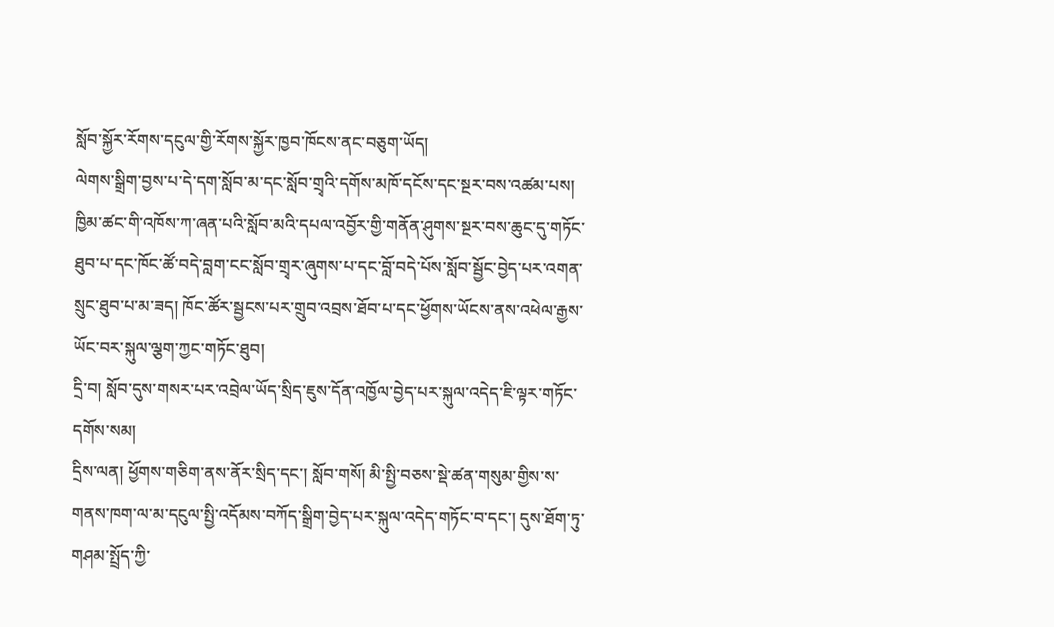སློབ་སྐྱོར་རོགས་དངུལ་གྱི་རོགས་སྐྱོར་ཁྱབ་ཁོངས་ནང་བཅུག་ཡོད།
ལེགས་སྒྲིག་བྱས་པ་དེ་དག་སློབ་མ་དང་སློབ་གྲྭའི་དགོས་མཁོ་དངོས་དང་སྔར་བས་འཚམ་པས། ཁྱིམ་ཚང་གི་འཁོས་ཀ་ཞན་པའི་སློབ་མའི་དཔལ་འབྱོར་གྱི་གནོན་ཤུགས་སྔར་བས་ཆུང་དུ་གཏོང་ཐུབ་པ་དང་ཁོང་ཚོ་བདེ་བླག་ངང་སློབ་གྲྭར་ཞུགས་པ་དང་བློ་བདེ་པོས་སློབ་སྦྱོང་བྱེད་པར་འགན་སྲུང་ཐུབ་པ་མ་ཟད། ཁོང་ཚོར་སྦྱངས་པར་གྲུབ་འབྲས་ཐོབ་པ་དང་ཕྱོགས་ཡོངས་ནས་འཕེལ་རྒྱས་ཡོང་བར་སྐུལ་ལྕག་ཀྱང་གཏོང་ཐུབ།
དྲི་བ། སློབ་དུས་གསར་པར་འབྲེལ་ཡོད་སྲིད་ཇུས་དོན་འཁྱོལ་བྱེད་པར་སྐུལ་འདེད་ཇི་ལྟར་གཏོང་དགོས་སམ།
དྲིས་ལན། ཕྱོགས་གཅིག་ནས་ནོར་སྲིད་དང་། སློབ་གསོ། མི་སྤྱི་བཅས་སྡེ་ཚན་གསུམ་གྱིས་ས་གནས་ཁག་ལ་མ་དངུལ་སྤྱི་འདོམས་བཀོད་སྒྲིག་བྱེད་པར་སྐུལ་འདེད་གཏོང་བ་དང་། དུས་ཐོག་ཏུ་གཤམ་སྤྲོད་ཀྱི་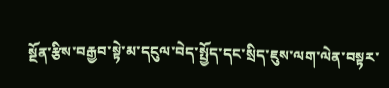སྔོན་རྩིས་བརྒྱབ་སྟེ་མ་དངུལ་བེད་སྤྱོད་དང་སྲིད་ཇུས་ལག་ལེན་བསྟར་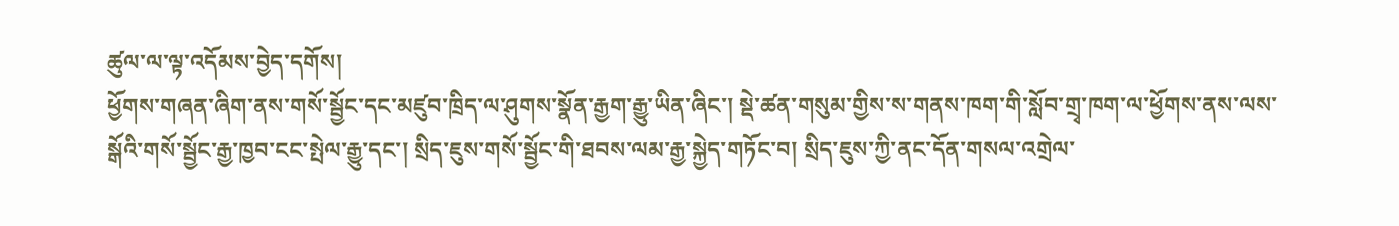ཚུལ་ལ་ལྟ་འདོམས་བྱེད་དགོས།
ཕྱོགས་གཞན་ཞིག་ནས་གསོ་སྦྱོང་དང་མཛུབ་ཁྲིད་ལ་ཤུགས་སྣོན་རྒྱག་རྒྱུ་ཡིན་ཞིང་། སྡེ་ཚན་གསུམ་གྱིས་ས་གནས་ཁག་གི་སློབ་གྲྭ་ཁག་ལ་ཕྱོགས་ནས་ལས་སྒོའི་གསོ་སྦྱོང་རྒྱ་ཁྱབ་ངང་སྤེལ་རྒྱུ་དང་། སྲིད་ཇུས་གསོ་སྦྱོང་གི་ཐབས་ལམ་རྒྱ་སྐྱེད་གཏོང་བ། སྲིད་ཇུས་ཀྱི་ནང་དོན་གསལ་འགྲེལ་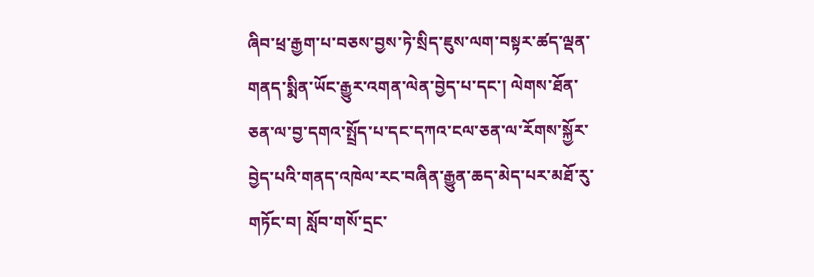ཞིབ་ཕྲ་རྒྱག་པ་བཅས་བྱས་ཏེ་སྲིད་ཇུས་ལག་བསྟར་ཚད་ལྡན་གནད་སྨིན་ཡོང་རྒྱུར་འགན་ལེན་བྱེད་པ་དང་། ལེགས་ཐོན་ཅན་ལ་བྱ་དགའ་སྤྲོད་པ་དང་དཀའ་ངལ་ཅན་ལ་རོགས་སྐྱོར་བྱེད་པའི་གནད་འཁེལ་རང་བཞིན་རྒྱུན་ཆད་མེད་པར་མཐོ་རུ་གཏོང་བ། སློབ་གསོ་དྲང་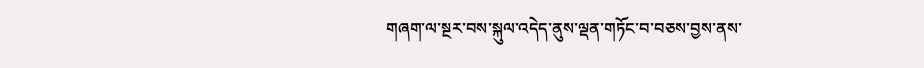གཞག་ལ་སྔར་བས་སྐུལ་འདེད་ནུས་ལྡན་གཏོང་བ་བཅས་བྱས་ནས་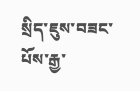སྲིད་ཇུས་བཟང་པོས་རྒྱ་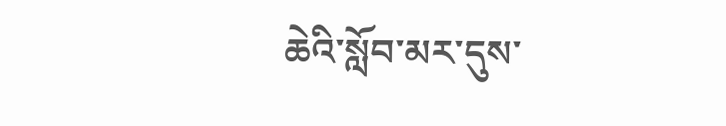ཆེའི་སློབ་མར་དུས་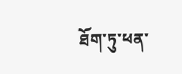ཐོག་ཏུ་ཕན་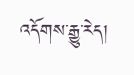འདོགས་རྒྱུ་རེད།